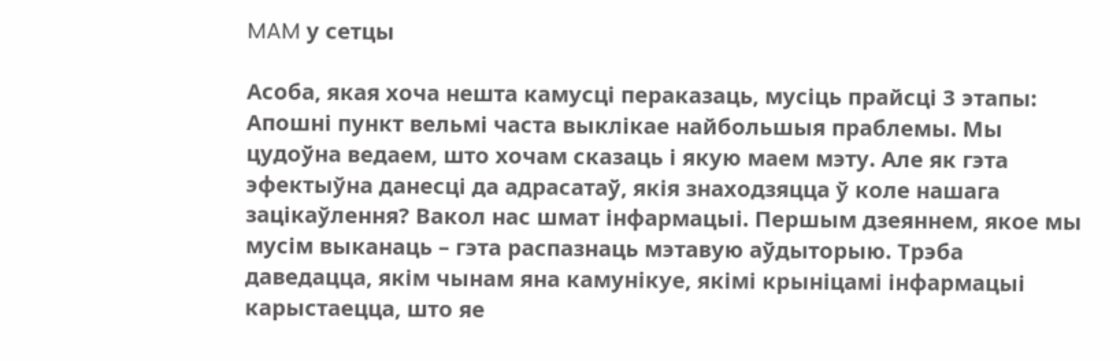MAM у сетцы

Асоба, якая хоча нешта камусці пераказаць, мусіць прайсці 3 этапы:
Апошні пункт вельмі часта выклікае найбольшыя праблемы. Мы цудоўна ведаем, што хочам сказаць і якую маем мэту. Але як гэта эфектыўна данесці да адрасатаў, якія знаходзяцца ў коле нашага зацікаўлення? Вакол нас шмат інфармацыі. Першым дзеяннем, якое мы мусім выканаць – гэта распазнаць мэтавую аўдыторыю. Трэба даведацца, якім чынам яна камунікуе, якімі крыніцамі інфармацыі карыстаецца, што яе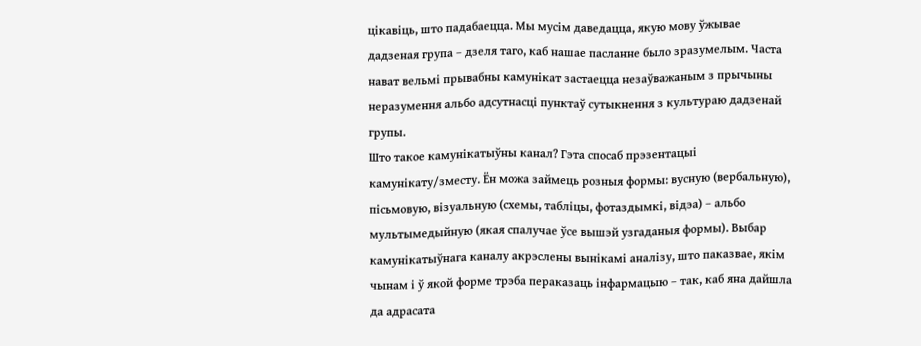цікавіць, што падабаецца. Мы мусім даведацца, якую мову ўжывае дадзеная група – дзеля таго, каб нашае пасланне было зразумелым. Часта нават вельмі прывабны камунікат застаецца незаўважаным з прычыны неразумення альбо адсутнасці пунктаў сутыкнення з культураю дадзенай групы.
Што такое камунікатыўны канал? Гэта спосаб прэзентацыі камунікату/зместу. Ён можа займець розныя формы: вусную (вербальную), пісьмовую, візуальную (схемы, табліцы, фотаздымкі, відэа) – альбо мультымедыйную (якая спалучае ўсе вышэй узгаданыя формы). Выбар камунікатыўнага каналу акрэслены вынікамі аналізу, што паказвае, якім чынам і ў якой форме трэба пераказаць інфармацыю – так, каб яна дайшла да адрасата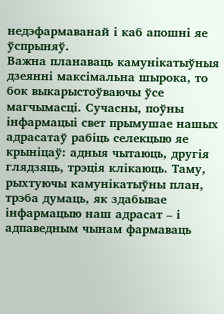недэфармаванай і каб апошні яе ўспрыняў.
Важна планаваць камунікатыўныя дзеянні максімальна шырока, то бок выкарыстоўваючы ўсе магчымасці. Сучасны, поўны інфармацыі свет прымушае нашых адрасатаў рабіць селекцыю яе крыніцаў: адныя чытаюць, другія глядзяць, трэція клікаюць. Таму, рыхтуючы камунікатыўны план, трэба думаць, як здабывае інфармацыю наш адрасат – і адпаведным чынам фармаваць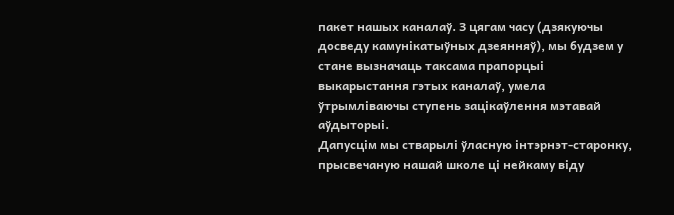пакет нашых каналаў. З цягам часу (дзякуючы досведу камунікатыўных дзеянняў), мы будзем у стане вызначаць таксама прапорцыі выкарыстання гэтых каналаў, умела ўтрымліваючы ступень зацікаўлення мэтавай аўдыторыі.
Дапусцім мы стварылі ўласную інтэрнэт-старонку, прысвечаную нашай школе ці нейкаму віду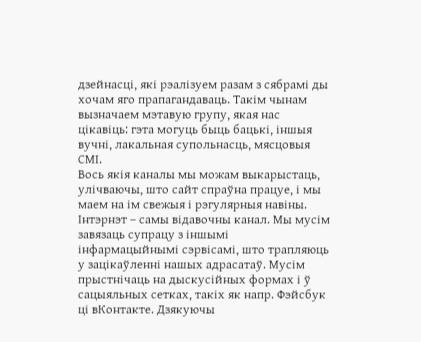дзейнасці, які рэалізуем разам з сябрамі ды хочам яго прапагандаваць. Такім чынам вызначаем мэтавую групу, якая нас цікавіць: гэта могуць быць бацькі, іншыя вучні, лакальная супольнасць, мясцовыя СМІ.
Вось якія каналы мы можам выкарыстаць, улічваючы, што сайт спраўна працуе, і мы маем на ім свежыя і рэгулярныя навіны. Інтэрнэт – самы відавочны канал. Мы мусім завязаць супрацу з іншымі інфармацыйнымі сэрвісамі, што трапляюць у зацікаўленні нашых адрасатаў. Мусім прыстнічаць на дыскусійных формах і ў сацыяльных сетках, такіх як напр. Фэйсбук ці вКонтакте. Дзякуючы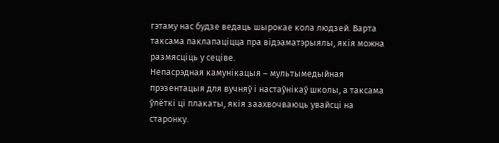гэтаму нас будзе ведаць шырокае кола людзей. Варта таксама паклапаціцца пра відэаматэрыялы, якія можна размясціць у сеціве.
Непасрэдная камунікацыя – мультымедыйная прэзентацыя для вучняў і настаўнікаў школы, а таксама ўлёткі ці плакаты, якія заахвочваюць увайсці на старонку.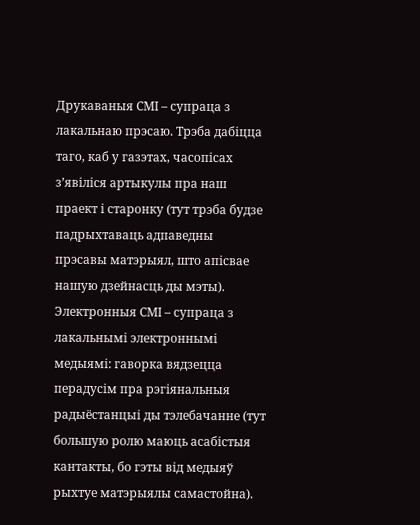Друкаваныя СМІ – супраца з лакальнаю прэсаю. Трэба дабіцца таго, каб у газэтах, часопісах з’явіліся артыкулы пра наш праект і старонку (тут трэба будзе падрыхтаваць адпаведны прэсавы матэрыял, што апісвае нашую дзейнасць ды мэты).
Электронныя СМІ – супраца з лакальнымі электроннымі медыямі: гаворка вядзецца перадусім пра рэгіянальныя радыёстанцыі ды тэлебачанне (тут большую ролю маюць асабістыя кантакты, бо гэты від медыяў рыхтуе матэрыялы самастойна).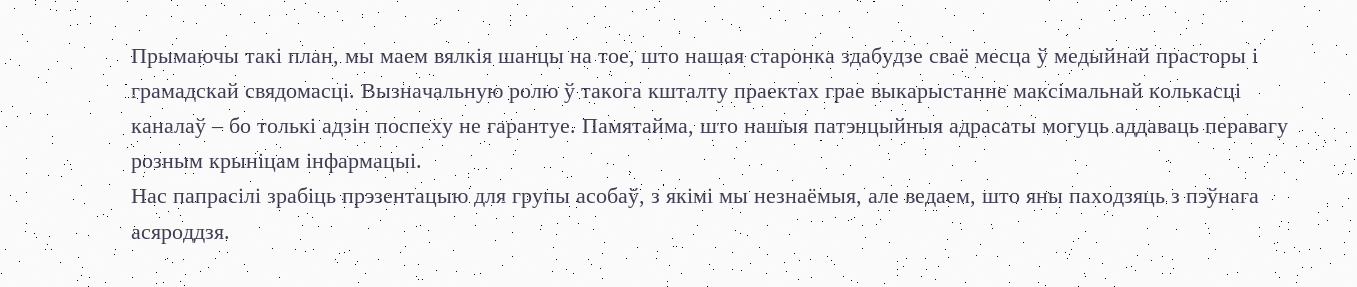Прымаючы такі план, мы маем вялкія шанцы на тое, што нашая старонка здабудзе сваё месца ў медыйнай прасторы і грамадскай свядомасці. Вызначальную ролю ў такога кшталту праектах грае выкарыстанне максімальнай колькасці каналаў – бо толькі адзін поспеху не гарантуе. Памятайма, што нашыя патэнцыйныя адрасаты могуць аддаваць перавагу розным крыніцам інфармацыі.
Нас папрасілі зрабіць прэзентацыю для групы асобаў, з якімі мы незнаёмыя, але ведаем, што яны паходзяць з пэўнага асяроддзя.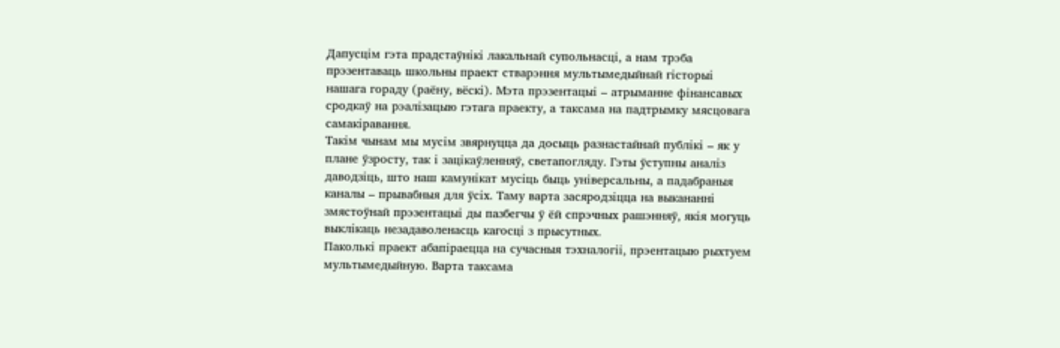Дапусцім гэта прадстаўнікі лакальнай супольнасці, а нам трэба прэзентаваць школьны праект стварэння мультымедыйнай гісторыі нашага гораду (раёну, вёскі). Мэта прэзентацыі – атрыманне фінансавых сродкаў на рэалізацыю гэтага праекту, а таксама на падтрымку мясцовага самакіравання.
Такім чынам мы мусім звярнуцца да досыць разнастайнай публікі – як у плане ўзросту, так і зацікаўленняў, светапогляду. Гэты ўступны аналіз даводзіць, што наш камунікат мусіць быць універсальны, а падабраныя каналы – прывабныя для ўсіх. Таму варта засяродзіцца на выкананні змястоўнай прэзентацыі ды пазбегчы ў ёй спрэчных рашэнняў, якія могуць выклікаць незадаволенасць кагосці з прысутных.
Паколькі праект абапіраецца на сучасныя тэхналогіі, прэентацыю рыхтуем мультымедыйную. Варта таксама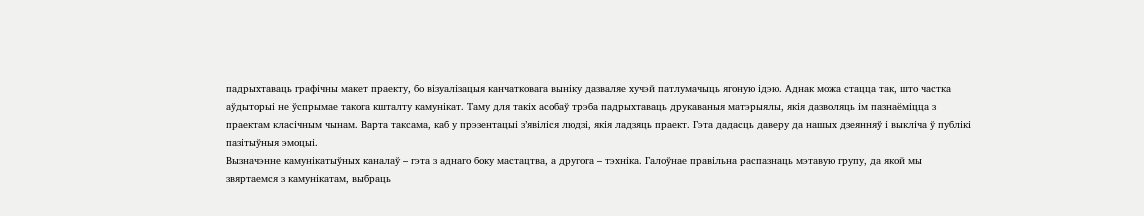падрыхтаваць графічны макет праекту, бо візуалізацыя канчатковага выніку дазваляе хучэй патлумачыць ягоную ідэю. Аднак можа стацца так, што частка аўдыторыі не ўспрымае такога кшталту камунікат. Таму для такіх асобаў трэба падрыхтаваць друкаваныя матэрыялы, якія дазволяць ім пазнаёміцца з праектам класічным чынам. Варта таксама, каб у прэзентацыі з’явіліся людзі, якія ладзяць праект. Гэта дадасць даверу да нашых дзеянняў і выкліча ў публікі пазітыўныя эмоцыі.
Вызначэнне камунікатыўных каналаў – гэта з аднаго боку мастацтва, а другога – тэхніка. Галоўнае правільна распазнаць мэтавую групу, да якой мы звяртаемся з камунікатам, выбраць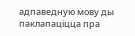адпаведную мову ды паклапаціцца пра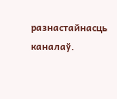разнастайнасць каналаў.